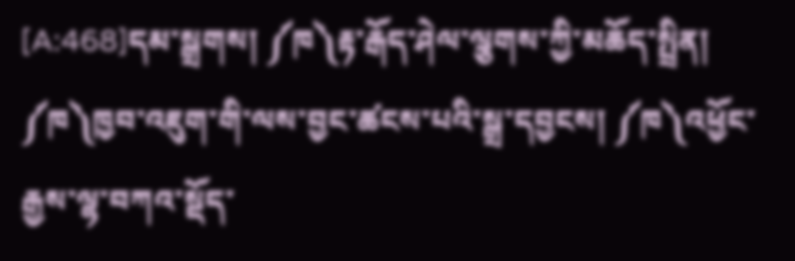[A:468]དམ་སྒྲགས། ༼ཁ༽རྟ་རྒོད་ཤེལ་ལྕགས་ཀྱི་མཆོད་སྤྲིན། ༼ཁ༽ཁྱབ་འཇུག་གི་ལས་བྱང་ཚངས་པའི་སྒྲ་དབྱངས། ༼ཁ༽འཕྱོང་རྒྱས་ལྷ་བཀའ་སྡོད་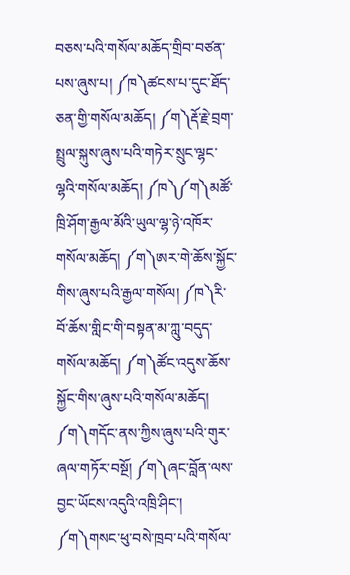བཅས་པའི་གསོལ་མཆོད་གྲིབ་བཙན་པས་ཞུས་པ། ༼ཁ༽ཚངས་པ་དུང་ཐོད་ཅན་གྱི་གསོལ་མཆོད། ༼ག༽རྡོ་རྗེ་བྲག་སྤྲུལ་སྐུས་ཞུས་པའི་གཏེར་སྲུང་ལྷང་ལྷའི་གསོལ་མཆོད། ༼ཁ༽༼ག༽མཚོ་ཁྲི་ཤོག་རྒྱལ་མོའི་ཡུལ་ལྷ་ཉེ་འཁོར་གསོལ་མཆོད། ༼ག༽ཨར་གེ་ཆོས་སྐྱོང་གིས་ཞུས་པའི་རྒྱལ་གསོལ། ༼ཁ༽རི་བོ་ཆོས་གླིང་གི་བསྟན་མ་ཀླུ་བདུད་གསོལ་མཆོད། ༼ག༽ཚོང་འདུས་ཆོས་སྐྱོང་གིས་ཞུས་པའི་གསོལ་མཆོད། ༼ག༽གདོང་ནས་ཀྱིས་ཞུས་པའི་གུར་ཞལ་གཏོར་བསྔོ། ༼ག༽ཞང་བློན་ལས་བྱང་ཡོངས་འདུའི་འཁྲི་ཤིང་། ༼ག༽གསང་ཕུ་བསེ་ཁྲབ་པའི་གསོལ་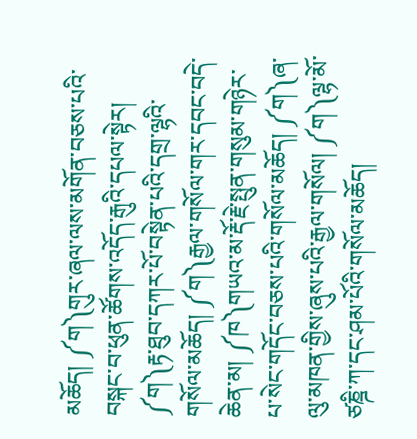མཆོད། ༼ག༽གུར་ཞལ་ལས་མགོན་བཅས་པའི་བསྐང་བ་ཕུན་ཚོགས་འདོད་རྒུའི་དཔལ་སྟེར། ༼ག༽རྟ་ཐུབ་དཀར་པོ་བསྟེན་པའི་དགྲ་ལྷའི་གསོལ་མཆོད། ༼ག༽རྒྱལ་གསོལ་གར་དབང་བདེ་ཆེན་མ། ༼ཁ༽གཡའ་མ་རྡོ་རྗེ་སྤུན་གསུམ་གཉེར་པ་སེང་གདོང་བཅས་པའི་གསོལ་མཆོད། ༼ག༽ཞ་ལུ་མཁན་གྱིས་ཞུས་པའི་རྒྱལ་གསོལ། ༼ག༽ལྷ་མོ་ཙཎྜི་ཀ་དང་ཤམ་པོའི་གསོལ་མཆོད།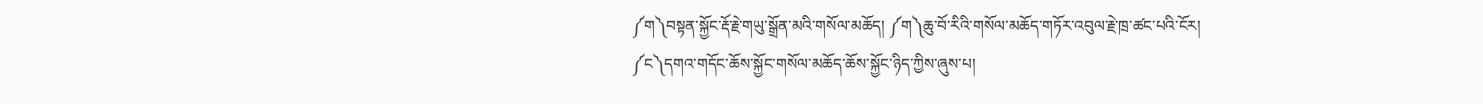༼ག༽བསྟན་སྐྱོང་རྡོ་རྗེ་གཡུ་སྒྲོན་མའི་གསོལ་མཆོད། ༼ག༽ཆུ་བོ་རིའི་གསོལ་མཆོད་གཏོར་འབུལ་རྗེ་ཁྲ་ཚང་པའི་ངོར། ༼ང༽དགའ་གདོང་ཆོས་སྐྱོང་གསོལ་མཆོད་ཆོས་སྐྱོང་ཉིད་ཀྱིས་ཞུས་པ།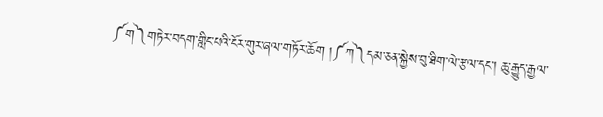༼ག༽གཏེར་བདག་གླིང་པའི་ངོར་གུར་ཞལ་གཏོར་ཆོག །༼ཀ༽དམ་ཅན་སྐྱེས་བུ་ཐིག་ལེ་རྩལ་དང་། ཆུ་རྒྱུད་རྒྱལ་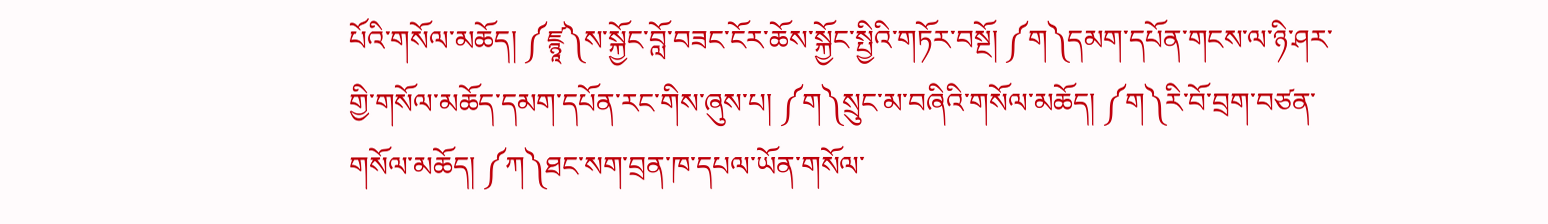པོའི་གསོལ་མཆོད། ༼ཛྙཱ༽ས་སྐྱོང་བློ་བཟང་ངོར་ཆོས་སྐྱོང་སྤྱིའི་གཏོར་བསྔོ། ༼ག༽དམག་དཔོན་གངས་ལ་ཉི་ཤར་གྱི་གསོལ་མཆོད་དམག་དཔོན་རང་གིས་ཞུས་པ། ༼ག༽སྲུང་མ་བཞིའི་གསོལ་མཆོད། ༼ག༽རི་བོ་བྲག་བཙན་གསོལ་མཆོད། ༼ཀ༽ཐང་སག་བྲན་ཁ་དཔལ་ཡོན་གསོལ་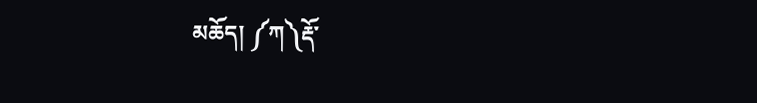མཆོད། ༼ཀ༽རྡོ་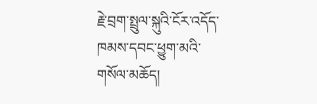རྗེ་བྲག་སྤྲུལ་སྐུའི་ངོར་འདོད་ཁམས་དབང་ཕྱུག་མའི་གསོལ་མཆོད།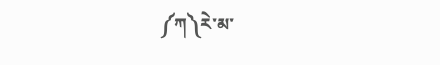༼ཀ༽རེ་མ་